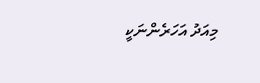މިއަދު އަހަރެންނަކީ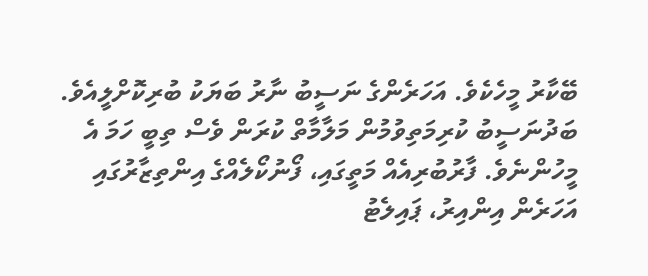ބޭކާރު މީހެކެވެ. އަހަރެންގެ ނަސީބު ނާރު ބަޔަކު ބުރިކޮށްލީއެވެ. ބަދުނަސީބު ކުރިމަތިވުމުން މަލާމާތް ކުރަން ވެސް ތިބީ ހަމަ އެ މީހުންނެވެ. ފާރުބުރިއެއް މަތީގައި، ފޯނުކޯލެއްގެ އިންތިޒާރުގައި އަހަރެން އިންއިރު، ޕައިލެޓު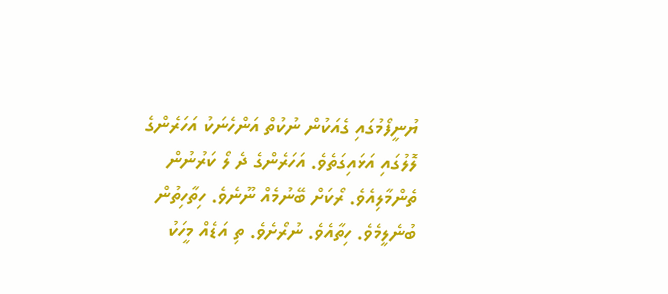ޔުނީފޯމުގައި ގެއަކުން ނުކުތް އަންހެނަކު އަހަރެންގެ ލޮލުގައި އަޅައިގަތެވެ. އަހަރެންގެ ދެ ލޯ ކަރުނުން ތެންމާލިއެވެ. ރޯކަށް ބޭނުމެއް ނޫނެވެ. ހިތާހިތުން ބުނެލީމެވެ. ހިތާއެވެ. ނުރޯށެވެ. ތި އަޑެއް މީހަކު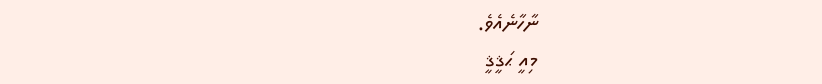ނާހާނެއެވެ.
މިއީ ޙަޤީޤީ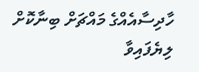ހާދިސާއެއްގެ މައްޗަށް ބިނާކޮށް ލިޔެފައިވާ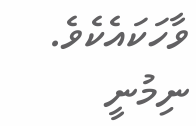ވާހަކައެކެވެ.
ނިމުނީ